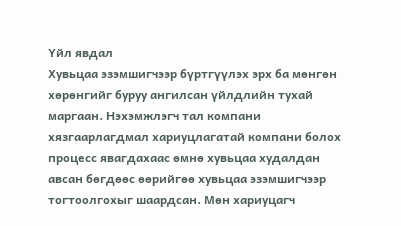Үйл явдал
Хувьцаа эзэмшигчээр бүртгүүлэх эрх ба мөнгөн хөрөнгийг буруу ангилсан үйлдлийн тухай маргаан. Нэхэмжлэгч тал компани хязгаарлагдмал хариуцлагатай компани болох процесс явагдахаас өмнө хувьцаа худалдан авсан бөгдөөс өөрийгөө хувьцаа эзэмшигчээр тогтоолгохыг шаардсан. Мөн хариуцагч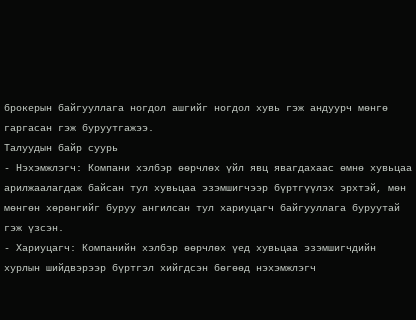брокерын байгууллага ногдол ашгийг ногдол хувь гэж андуурч мөнгө гаргасан гэж буруутгажээ.
Талуудын байр суурь
- Нэхэмжлэгч: Компани хэлбэр өөрчлөх үйл явц явагдахаас өмнө хувьцаа арилжаалагдаж байсан тул хувьцаа эзэмшигчээр бүртгүүлэх эрхтэй, мөн мөнгөн хөрөнгийг буруу ангилсан тул хариуцагч байгууллага буруутай гэж үзсэн.
- Хариуцагч: Компанийн хэлбэр өөрчлөх үед хувьцаа эзэмшигчдийн хурлын шийдвэрээр бүртгэл хийгдсэн бөгөөд нэхэмжлэгч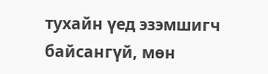тухайн үед эзэмшигч байсангүй, мөн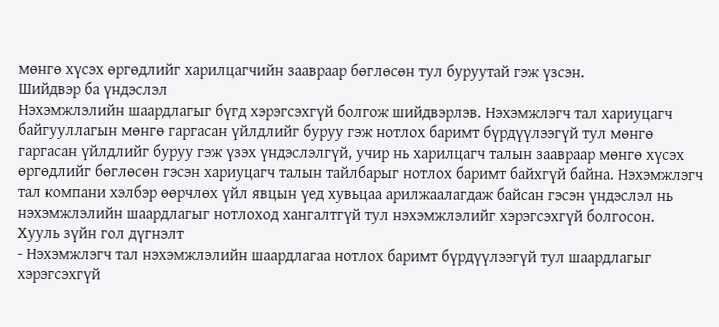мөнгө хүсэх өргөдлийг харилцагчийн заавраар бөглөсөн тул буруутай гэж үзсэн.
Шийдвэр ба үндэслэл
Нэхэмжлэлийн шаардлагыг бүгд хэрэгсэхгүй болгож шийдвэрлэв. Нэхэмжлэгч тал хариуцагч байгууллагын мөнгө гаргасан үйлдлийг буруу гэж нотлох баримт бүрдүүлээгүй тул мөнгө гаргасан үйлдлийг буруу гэж үзэх үндэслэлгүй, учир нь харилцагч талын заавраар мөнгө хүсэх өргөдлийг бөглөсөн гэсэн хариуцагч талын тайлбарыг нотлох баримт байхгүй байна. Нэхэмжлэгч тал компани хэлбэр өөрчлөх үйл явцын үед хувьцаа арилжаалагдаж байсан гэсэн үндэслэл нь нэхэмжлэлийн шаардлагыг нотлоход хангалтгүй тул нэхэмжлэлийг хэрэгсэхгүй болгосон.
Хууль зүйн гол дүгнэлт
- Нэхэмжлэгч тал нэхэмжлэлийн шаардлагаа нотлох баримт бүрдүүлээгүй тул шаардлагыг хэрэгсэхгүй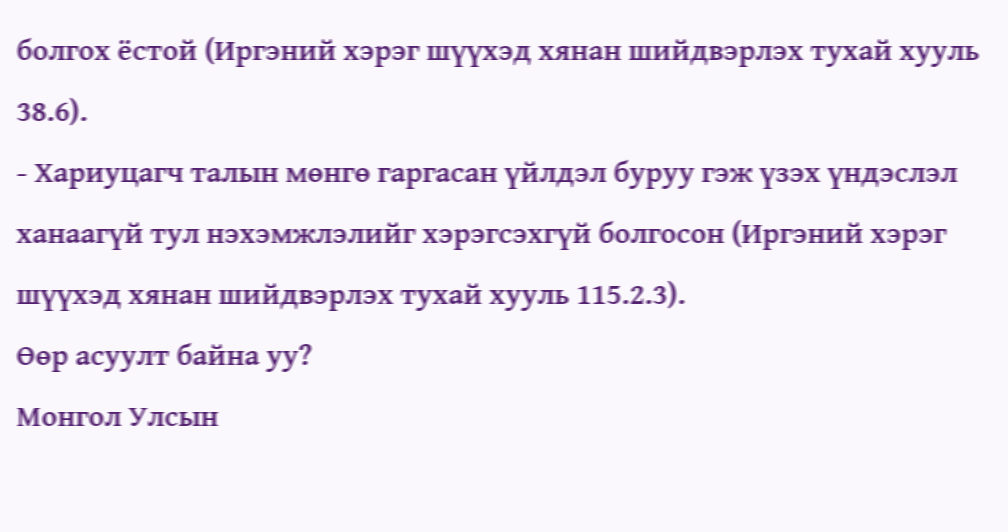болгох ёстой (Иргэний хэрэг шүүхэд хянан шийдвэрлэх тухай хууль 38.6).
- Хариуцагч талын мөнгө гаргасан үйлдэл буруу гэж үзэх үндэслэл ханаагүй тул нэхэмжлэлийг хэрэгсэхгүй болгосон (Иргэний хэрэг шүүхэд хянан шийдвэрлэх тухай хууль 115.2.3).
Өөр асуулт байна уу?
Монгол Улсын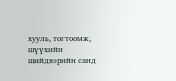хууль, тогтоомж, шүүхийн шийдвэрийн санд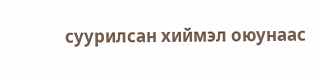суурилсан хиймэл оюунаас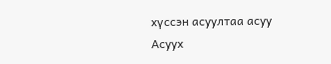хүссэн асуултаа асуу
Асуух